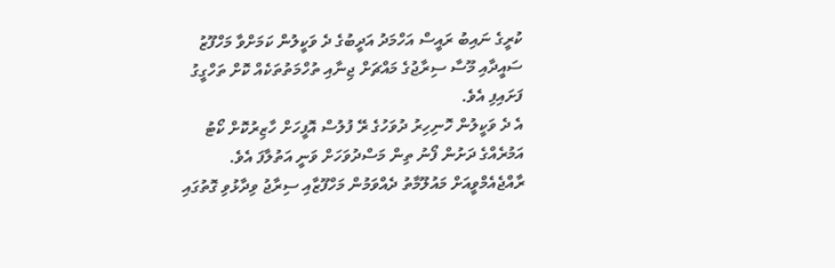ކުރީގެ ނައިބު ރައީސް އަހްމަދު އަދީބުގެ ދެ ވަކީލުން ކަމަށްވާ މަހްފޫޒު ސައީދާއި މޫސާ ސިރާޖުގެ މައްޗަށް ޖިނާއި ތުހްމަތުތަކެއް ކޮށް ތަހްގީގު ފަށައިފި އެވެ.
އެ ދެ ވަކީލުން ހޮނިހިރު ދުވަހުގެ ރޭ ފުލުސް އޮފީހަށް ހާޒިރުކޮށް ކޯޓު އަމުރެއްގެ ދަށުން ފޯނު ތިން މަސްދުވަހަށް ވަނީ އަތުލާފަ އެވެ.
ރާއްޖެއެމްވީއަށް މައުލޫމާތު ދެއްވަމުން މަހްފޫޒާއި ސިރާޖު ވިދާޅުވި ގޮތުގައި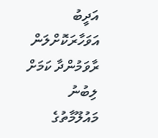އަދީބު އަވަހާރަކޮށްލަން ރާވަމުންދާ ކަމަށް ލިބުނު މައުލޫމާތުގެ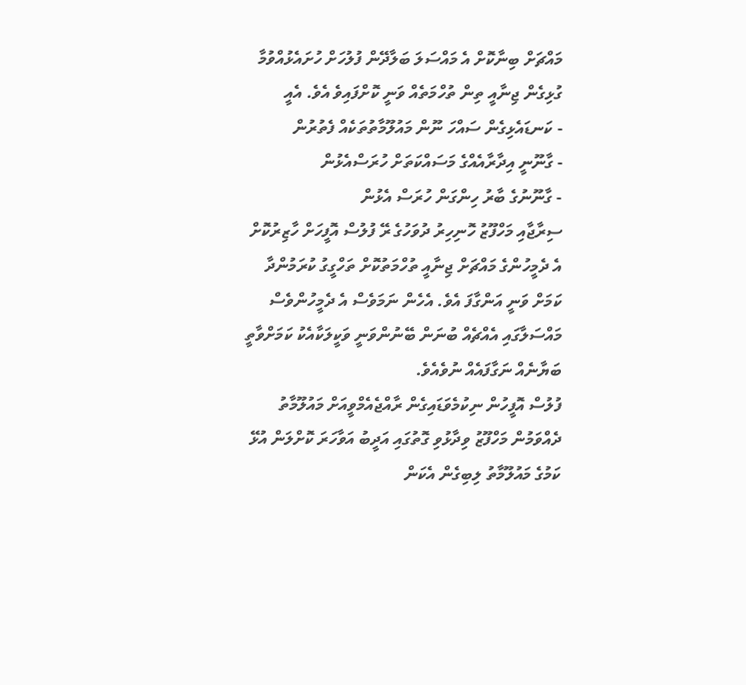މައްޗަށް ބިނާކޮށް އެ މައްސަލަ ބަލާދޭން ފުލުހަށް ހުށައެޅުއްވުމާ ގުޅިގެން ޖިނާއީ ތިން ތުހްމަތެއް ވަނީ ކޮށްފައިވެ އެވެ. އެއީ
- ކަނޑައެޅިގެން ސައްހަ ނޫން މައުލޫމާތުތަކެއް ފެތުރުން
- ގާނޫނީ އިދާރާއެއްގެ މަސައްކަތަށް ހުރަސްއެޅުން
- ގާނޫނުގެ ބާރު ހިންގަން ހުރަސް އެޅުން
ސިރާޖާއި މަހްފޫޒު ހޮނިހިރު ދުވަހުގެ ރޭ ފުލުސް އޮފީހަށް ހާޒިރުކޮށް އެ ދެމީހުންގެ މައްޗަށް ޖިނާއީ ތުހްމަތުކޮށް ތަހްގީގު ކުރަމުންދާ ކަމަށް ވަނީ އަންގާފަ އެވެ. އެހެން ނަމަވެސް އެ ދެމީހުންވެސް މައްސަލާގައި އެއްޗެއް ބުނަން ބޭނުންވަނީ ވަކީލަކާއެކު ކަމަށްވާތީ ބަޔާނެއް ނަގާފައެއް ނުވެއެވެ.
ފުލުސް އޮފީހުން ނިކުމެވަޑައިގެން ރާއްޖެއެމްވީއަށް މައުލޫމާތު ދެއްވަމުން މަހްފޫޒު ވިދާޅުވި ގޮތުގައި އަދީބު އަވާހަރަ ކޮށްލަން އުޅޭ ކަމުގެ މައުލޫމާތު ލިބިގެން އެކަން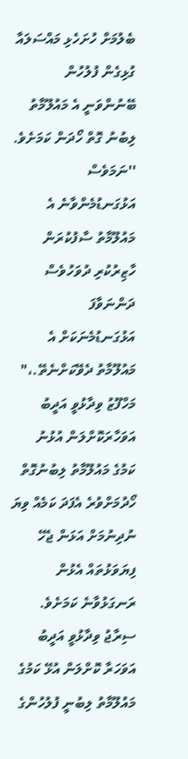ބެލުމަށް ހުށަހެޅި މައްސަލައާ ގުޅިގެން ފުލުހުން ބޭނުންވަނީ އެ މައުލޫމާތު ލިބުނު ގޮތް ހޯދަން ކަމަށެވެ.
''ނަމަވެސް އަޅުގަނޑުމެންވާނެ އެ މައުލޫމާތު ސާފުކުރަން ހާޒިރުކުރި ދުވަހުވެސް ދަންނަވާފަ އަޅުގަނޑުމެނަކަށް އެ މައުލޫމާތު ދެވޭކަށްނެތޭ.،"
މަހްފޫޒު ވިދާޅުވީ އަދީބު އަވަހާރަކޮށްލަން އުޅުނު ކަމުގެ މައުލޫމާތު ލިބުނުގޮތް ހޯދުމަށްވުރެ އެފަދަ ކަމެއް ވިޔަ ނުދިނުމަށް އަޅަން ޖެހޭ ފިޔަވަޅުތައް އެޅުން ރަނގަޅުވާނެ ކަމަށެވެ.
ސިރާޖު ވިދާޅުވީ އަދީބު އަވަހަރާ ކޮށްލަން އުޅޭ ކަމުގެ މައުލޫމާތު ލިބުނީ ފުލުހުންގެ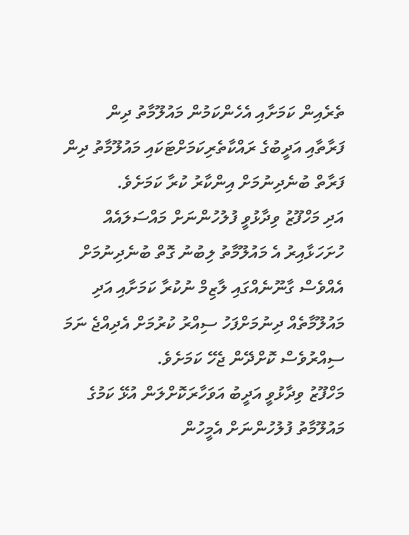ތެރެއިން ކަމަށާއި އެހެންކަމުން މައުލޫމާތު ދިން ފަރާތާއި އަދީބުގެ ރައްކާތެރިކަމަށްޓަކައި މައުލޫމާތު ދިން ފަރާތް ބުނެދިނުމަށް އިންކާރު ކުރާ ކަމަށެވެ.
އަދި މަހްފޫޒު ވިދާޅުވީ ފުލުހުންނަށް މައްސަލައެއް ހުށަހަޅާއިރު އެ މައުލޫމާތު ލިބުނު ގޮތް ބުނެދިނުމަށް އެއްވެސް ގާނޫނެއްގައި ލާޒިމް ނުކުރާ ކަމަށާއި އަދި މައުލޫމާތެއް ދިނުމަށްފަހު ސިއްރު ކުރުމަށް އެދިއްޖެ ނަމަ ސިއްރުވެސް ކޮށްދޭން ޖެހޭ ކަމަށެވެ.
މަހްފޫޒު ވިދާޅުވީ އަދީބު އަވަހާރަކޮށްލަން އުޅޭ ކަމުގެ މައުލޫމާތު ފުލުހުންނަށް އެމީހުން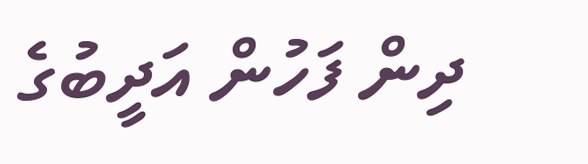ދިން ފަހުން އަދީބުގެ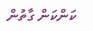ކަންކަން ގާތުން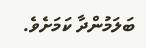ބަލަމުންދާ ކަމަށެވެ.